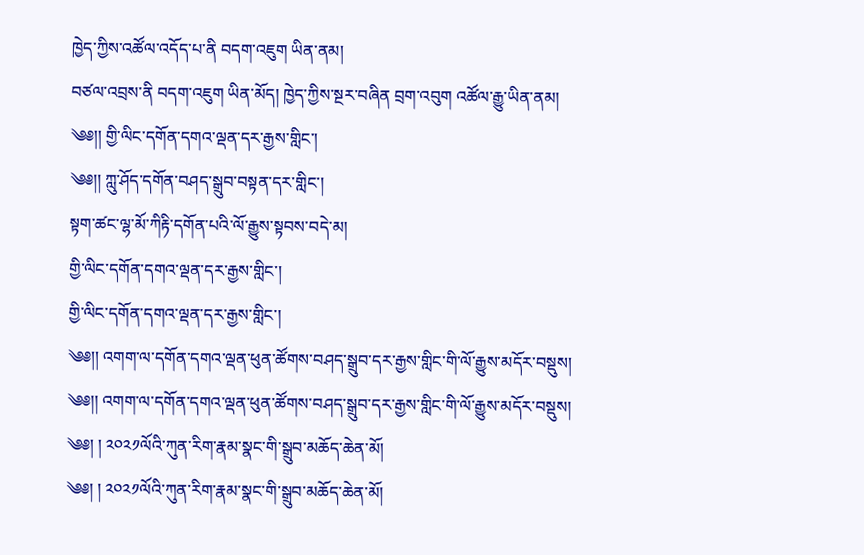ཁྱེད་ཀྱིས་འཚོལ་འདོད་པ་ནི བདག་འཇུག ཡིན་ནམ།
བཙལ་འབྲས་ནི བདག་འཇུག ཡིན་མོད། ཁྱེད་ཀྱིས་སྔར་བཞིན བྲག་འབུག འཚོལ་རྒྱུ་ཡིན་ནམ།
༄༅།། གྱི་ལིང་དགོན་དགའ་ལྡན་དར་རྒྱས་གླིང་།
༄༅།། ཀླུ་ཤོད་དགོན་བཤད་སྒྲུབ་བསྟན་དར་གླིང་།
སྟག་ཚང་ལྷ་མོ་ཀིརྟི་དགོན་པའི་ལོ་རྒྱུས་སྟབས་བདེ་མ།
གྱི་ལིང་དགོན་དགའ་ལྡན་དར་རྒྱས་གླིང་།
གྱི་ལིང་དགོན་དགའ་ལྡན་དར་རྒྱས་གླིང་།
༄༅།། འགག་ལ་དགོན་དགའ་ལྡན་ཕུན་ཚོགས་བཤད་སྒྲུབ་དར་རྒྱས་གླིང་གི་ལོ་རྒྱུས་མདོར་བསྡུས།
༄༅།། འགག་ལ་དགོན་དགའ་ལྡན་ཕུན་ཚོགས་བཤད་སྒྲུབ་དར་རྒྱས་གླིང་གི་ལོ་རྒྱུས་མདོར་བསྡུས།
༄༅། ། ༢༠༢༡ལོའི་ཀུན་རིག་རྣམ་སྣང་གི་སྒྲུབ་མཆོད་ཆེན་མོ།
༄༅། ། ༢༠༢༡ལོའི་ཀུན་རིག་རྣམ་སྣང་གི་སྒྲུབ་མཆོད་ཆེན་མོ།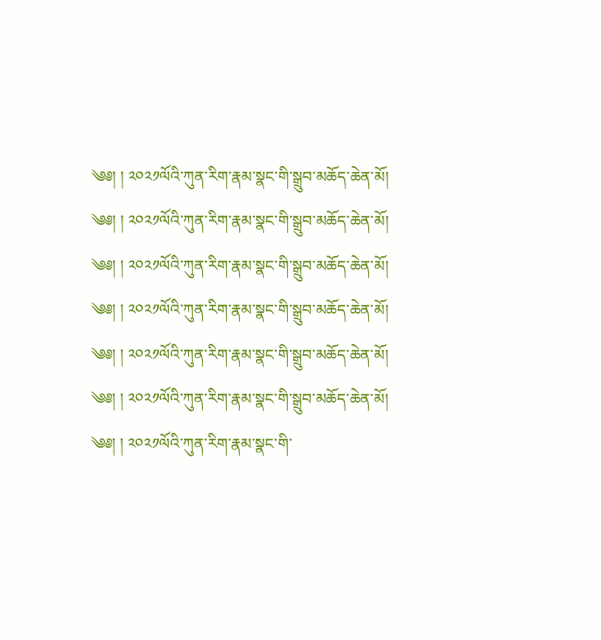༄༅། ། ༢༠༢༡ལོའི་ཀུན་རིག་རྣམ་སྣང་གི་སྒྲུབ་མཆོད་ཆེན་མོ།
༄༅། ། ༢༠༢༡ལོའི་ཀུན་རིག་རྣམ་སྣང་གི་སྒྲུབ་མཆོད་ཆེན་མོ།
༄༅། ། ༢༠༢༡ལོའི་ཀུན་རིག་རྣམ་སྣང་གི་སྒྲུབ་མཆོད་ཆེན་མོ།
༄༅། ། ༢༠༢༡ལོའི་ཀུན་རིག་རྣམ་སྣང་གི་སྒྲུབ་མཆོད་ཆེན་མོ།
༄༅། ། ༢༠༢༡ལོའི་ཀུན་རིག་རྣམ་སྣང་གི་སྒྲུབ་མཆོད་ཆེན་མོ།
༄༅། ། ༢༠༢༡ལོའི་ཀུན་རིག་རྣམ་སྣང་གི་སྒྲུབ་མཆོད་ཆེན་མོ།
༄༅། ། ༢༠༢༡ལོའི་ཀུན་རིག་རྣམ་སྣང་གི་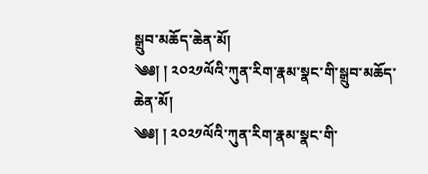སྒྲུབ་མཆོད་ཆེན་མོ།
༄༅། ། ༢༠༢༡ལོའི་ཀུན་རིག་རྣམ་སྣང་གི་སྒྲུབ་མཆོད་ཆེན་མོ།
༄༅། ། ༢༠༢༡ལོའི་ཀུན་རིག་རྣམ་སྣང་གི་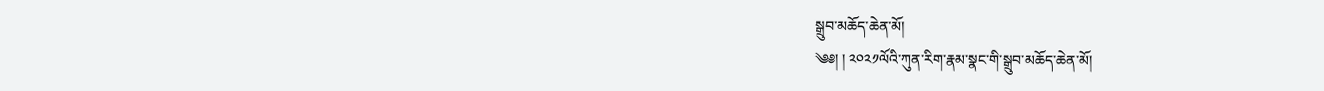སྒྲུབ་མཆོད་ཆེན་མོ།
༄༅། ། ༢༠༢༡ལོའི་ཀུན་རིག་རྣམ་སྣང་གི་སྒྲུབ་མཆོད་ཆེན་མོ།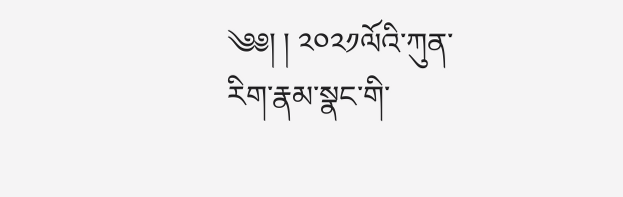༄༅། ། ༢༠༢༡ལོའི་ཀུན་རིག་རྣམ་སྣང་གི་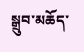སྒྲུབ་མཆོད་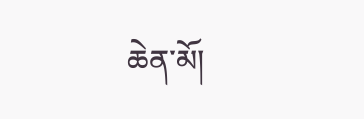ཆེན་མོ།